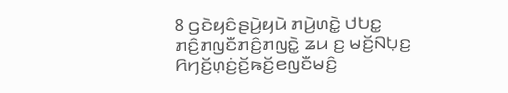8 ꤞꤢꤧꤟꤢꤨꤔꤣꤧ꤬ꤟꤣꤧ ꤊꤣꤧ꤬ꤛꤢꤧ꤭ ꤓꤝꤢ꤭ ꤊꤢꤨ꤬ꤊꤜꤢꤪꤊꤢꤨ꤬ꤊꤜꤢꤧ꤭ ꤘꤣ ꤢ꤬ ꤗꤢꤩ꤬ꤡꤝ꤫ꤢ꤬ ꤖꤚꤢꤩ꤬ꤛ꤫ꤢꤦ꤬ꤢꤩ꤬ꤒꤢꤩ꤬ꤕꤜꤢꤪꤗꤢꤨ꤬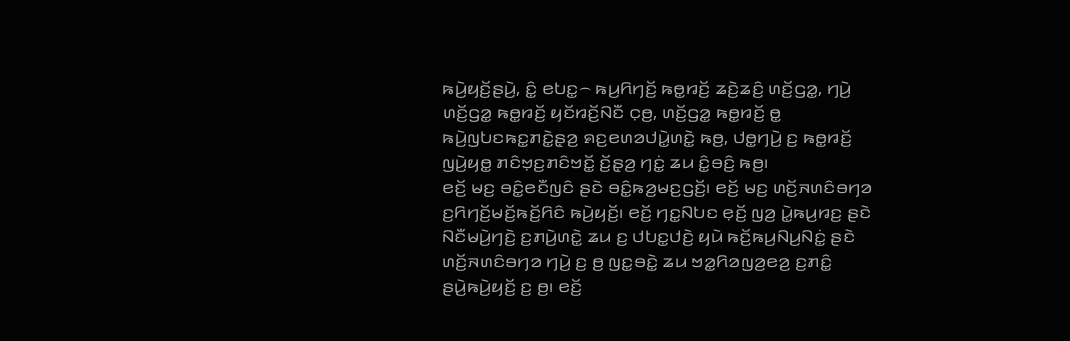ꤒꤣꤧ꤬ꤟꤢꤩ꤬ꤔꤣꤧ꤬, ꤢꤨ꤭ ꤕꤝꤢ꤭꤮ ꤒꤣ꤬ꤖꤚꤢꤩ꤬ ꤒꤥ꤭ꤙꤢꤩ꤬ ꤘꤢꤧ꤬ꤘꤢꤨ꤬ ꤛꤢꤩ꤬ꤞꤤ꤭, ꤚꤣꤧ꤬ ꤛꤢꤩ꤬ꤞꤤ꤭ ꤒꤥ꤭ꤙꤢꤩ꤬ ꤟꤢꤩꤙꤢꤩ꤬ꤡꤢꤪ ꤍ꤫ꤥ꤬, ꤛꤢꤩ꤬ꤞꤤ꤭ ꤒꤥ꤭ꤙꤢꤩ꤬ ꤥ꤭ ꤒꤣꤧ꤬ꤜꤝꤢꤒꤢ꤭ꤊꤢꤧ꤭ꤔ꤫ꤤ꤬ ꤎꤢ꤬ꤕꤛꤤꤓꤣꤧ꤭ꤛꤢꤧ꤭ ꤒꤥ꤬, ꤓꤥ꤭ꤚꤣꤧ꤬ ꤢ꤬ ꤒꤥ꤭ꤙꤢꤩ꤬ ꤜꤣꤧ꤬ꤟꤥ꤭ ꤊꤢꤨꤠ꤫ꤢ꤬ꤊꤢꤨꤠꤢꤩ꤭ ꤢꤩ꤬ꤔ꤫ꤤ꤬ ꤚꤢꤦ꤭ ꤘꤣ ꤢꤨ꤭ꤋꤢꤨ꤬ ꤒꤥ꤬꤯
ꤕꤢꤩ꤬ ꤗꤢ꤬ ꤋꤢꤨ꤭ꤕꤢꤪꤜꤢꤨ ꤔꤢꤧ ꤋꤢꤨ꤭ꤒꤤ꤬ꤗꤢ꤬ꤞꤢꤩ꤬꤯ ꤕꤢꤩ꤬ ꤗꤢ꤬ ꤛꤢꤩ꤬ꤏꤛꤢꤨꤋꤚꤤ ꤢ꤬ꤖꤚꤢꤩ꤬ꤗꤢꤩ꤬ꤒꤢꤩ꤬ꤖꤢꤨ ꤒꤣꤧ꤬ꤟꤢꤩ꤬꤯ ꤕꤢꤩ꤬ ꤚꤢ꤭ꤡꤝꤢ ꤕ꤫ꤢꤩ꤬ ꤜꤤ꤬ ꤣꤧ꤭ꤒꤣ꤬ꤙꤢ꤬ ꤔꤢꤧ ꤡꤢꤪꤗꤣꤧ꤬ꤚꤢꤧ꤬ ꤢ꤬ꤊꤣꤧ꤬ꤛꤢꤧ꤭ ꤘꤣ ꤢ꤬ ꤓꤝꤢ꤭ꤓꤢꤧ꤬ ꤟꤣꤧ ꤒꤢꤩ꤬ꤒꤣ꤬ꤡꤣ꤬ꤡꤢꤦ꤭ ꤔꤢꤧ ꤛꤢꤩ꤬ꤏꤛꤢꤨꤋꤚꤤ ꤚꤣꤧ꤬ ꤢ꤬ ꤥ꤬ ꤜꤢ꤭ꤋꤢꤧ꤭ ꤘꤣ ꤠꤤ꤭ꤖꤤꤜꤤ꤬ꤕꤤ꤬ ꤢ꤬ꤊꤢꤨ꤭ ꤔꤣꤧ꤬ꤒꤣꤧ꤬ꤟꤢꤩ꤬ ꤢ꤬ ꤥ꤬꤯ ꤕꤢꤩ꤬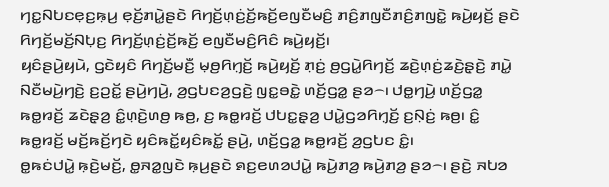ꤚꤢ꤭ꤡꤝꤢꤕ꤫ꤢ꤬ꤒ꤫ꤣ꤬ ꤕ꤫ꤢꤩ꤬ꤊꤣꤧ꤭ꤔꤢꤧ ꤖꤚꤢꤩ꤬ꤛ꤫ꤢꤦ꤬ꤢꤩ꤬ꤒꤢꤩ꤬ꤕꤜꤢꤪꤗꤢꤨ꤬ ꤊꤢꤨ꤬ꤊꤜꤢꤪꤊꤢꤨ꤬ꤊꤜꤢꤧ꤭ ꤒꤣꤧ꤬ꤟꤢꤩ꤬ ꤔꤢꤧ ꤖꤚꤢꤩ꤬ꤗꤢꤩ꤬ꤡꤝ꤫ꤢ꤬ ꤖꤚꤢꤩ꤬ꤛ꤫ꤢꤦ꤬ꤢꤩ꤬ꤒꤢꤩ꤬ ꤕꤜꤢꤪꤗꤢꤨ꤬ꤖꤢꤨ ꤒꤣꤧ꤬ꤟꤢꤩ꤬꤯
ꤟꤢꤨꤔꤣꤧ꤬ꤟꤣꤧ, ꤞꤢꤧꤟꤢꤨ ꤖꤚꤢꤩ꤬ꤗꤢꤪ꤬ ꤗ꤫ꤥ꤬ꤖꤚ꤫ꤢꤩ꤬ ꤒꤣꤧ꤬ꤟꤢꤩ꤬ ꤊ꤫ꤢꤦ꤬ ꤥ꤬ꤞꤣꤧ꤭ꤖꤚꤢꤩ꤬ ꤘꤢꤧ꤬ꤛ꤫ꤢꤦ꤬ꤘꤢꤧ꤬ꤔ꤫ꤢꤧ꤬ ꤊꤣꤧ꤭ ꤡꤢꤪꤗꤣꤧ꤬ꤚꤢꤧ꤬ ꤢ꤬ꤑꤢꤩ꤭ ꤔꤣꤧ꤬ꤚꤣꤧ꤬, ꤤ꤬ꤞꤝꤢꤤ꤬ꤞꤢꤧ꤬ ꤜꤢ꤭ꤋꤢꤧ꤭ ꤛꤢꤩ꤬ꤞꤤ꤭ ꤔꤤ꤮꤯ ꤓꤥ꤭ꤚꤣꤧ꤬ ꤛꤢꤩ꤬ꤞꤤ꤭ ꤒꤥ꤭ꤙꤢꤩ꤬ ꤘꤢꤧꤔ꤫ꤤ꤬ ꤢꤨ꤭ꤛ꤫ꤢꤧ꤬ꤛꤥ꤬ ꤒꤥ꤬, ꤢ꤬ ꤒꤥ꤭ꤙꤢꤩ꤬ ꤓꤝꤢ꤭ꤔ꤫ꤤ꤬ ꤓꤣꤧ꤭ꤞꤤꤖꤚ꤫ꤢꤩ꤬ ꤢ꤬ꤡ꤫ꤢꤦ꤬ ꤒꤥ꤬꤯ ꤢꤨ꤭ ꤒꤥ꤭ꤙꤢꤩ꤬ ꤗꤢꤩ꤬ꤒꤢꤩ꤬ꤚꤢꤧ ꤟꤢꤨꤒꤢꤩ꤭ꤟꤢꤨꤒꤢꤩ꤭ ꤔꤣꤧ꤬, ꤛꤢꤩ꤬ꤞꤤ꤭ ꤒꤥ꤭ꤙꤢꤩ꤬ ꤤ꤬ꤞꤝꤢ ꤢꤨ꤭꤯
ꤥ꤭ꤒꤢꤦꤓꤣꤧ꤭ ꤒ꤫ꤢꤧ꤬ꤗꤢꤩ꤬, ꤥ꤭ꤏꤤ꤭ꤜꤢꤧ ꤒ꤫ꤣ꤬ꤔꤢꤧ ꤎꤢ꤬ꤕꤛꤤꤓꤣꤧ꤭ ꤒꤣꤧ꤬ꤊꤤ꤬ ꤒꤣꤧ꤬ꤊꤤ꤬ ꤔꤤ꤮꤯ ꤔꤢꤧ꤬ ꤏꤝꤤ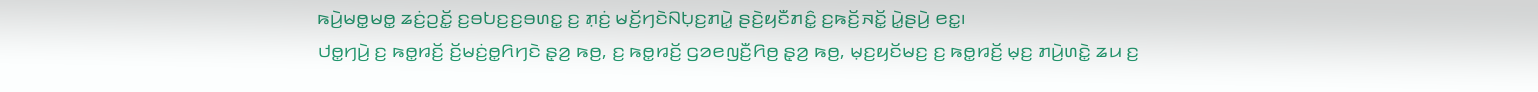ꤒꤣꤧ꤬ꤗꤥ꤭ꤗꤥ꤭ ꤘꤢꤦ꤬ꤑꤢꤩ꤭ ꤢ꤬ꤋꤝꤢ꤬ꤢ꤬ꤋꤛꤢ꤭ ꤢ꤬ ꤊ꤫ꤢꤦ꤬ ꤗꤢꤩ꤬ꤚꤢꤧꤡꤝ꤫ꤢ꤬ꤊꤣꤧ꤭ ꤔꤢꤧ꤬ꤟꤢꤪꤊꤢꤨ꤭ ꤢ꤬ꤒꤢꤩ꤬ꤏꤢꤩ꤭ ꤣꤧ꤭ꤔꤣꤧ꤬ ꤕꤢ꤭꤯
ꤓꤥ꤭ꤚꤣꤧ꤬ ꤢ꤬ ꤒꤥ꤭ꤙꤢꤩ꤬ ꤢꤩ꤬ꤗꤢꤦ꤬ꤥ꤭ꤖꤚꤢꤧ ꤔ꤫ꤤ꤬ ꤒꤥ꤬, ꤢ꤬ ꤒꤥ꤭ꤙꤢꤩ꤬ ꤞꤤꤕꤜꤢꤪ꤬ꤖꤥ꤬ ꤔ꤫ꤤ꤬ ꤒꤥ꤬, ꤗ꤫ꤢ꤬ꤟꤢꤩꤗꤢ꤬ ꤢ꤬ ꤒꤥ꤭ꤙꤢꤩ꤬ ꤗ꤫ꤢ꤬ ꤊꤣꤧ꤬ꤛꤢꤧ꤭ ꤘꤣ ꤢ꤬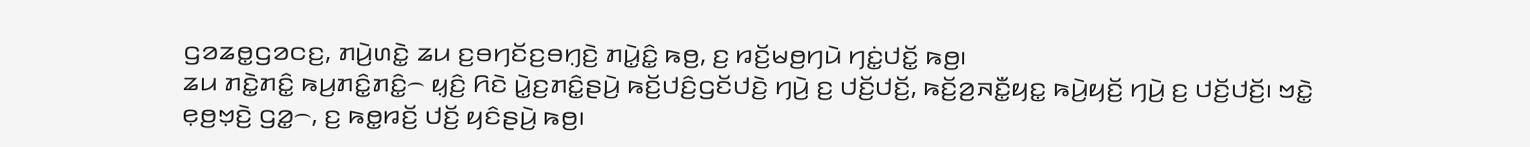ꤞꤤꤘꤥ꤭ꤞꤤꤍꤢ꤬, ꤊꤣꤧ꤬ꤛꤢꤧ꤭ ꤘꤣ ꤢ꤬ꤋꤚꤢꤩꤢ꤬ꤋꤚ꤫ꤢꤧ꤬ ꤊꤣꤧ꤭ꤢꤨ꤭ ꤒꤥ꤬, ꤢ꤬ ꤙꤢꤩ꤬ꤗꤥ꤬ꤚꤣꤧ ꤚꤢꤦ꤭ꤓꤢꤩ꤭ ꤒꤥ꤬꤯
ꤘꤣ ꤊꤢꤧ꤭ꤊꤢꤨ꤭ ꤒꤣ꤬ꤊꤢꤨ꤭ꤊꤢꤨ꤭꤮ ꤟ꤫ꤢꤨ꤬ ꤖꤢꤧ ꤣꤧ꤭ꤢ꤬ꤊꤢꤨ꤭ꤔꤣꤧ꤬ ꤒꤢꤩ꤬ꤓꤢꤨ꤬ꤞꤢꤩꤓꤢꤧ꤬ ꤚꤣꤧ꤬ ꤢ꤬ ꤓꤢꤩ꤬ꤓꤢꤩ꤬, ꤒꤢꤩ꤬ꤤ꤬ꤏꤢꤪ꤭ꤟꤢ꤭ ꤒꤣꤧ꤬ꤟꤢꤩ꤬ ꤚꤣꤧ꤬ ꤢ꤬ ꤓꤢꤩ꤬ꤓꤢꤩ꤬꤯ ꤠꤢꤧ꤭ ꤕ꤫ꤥ꤬ꤠ꤫ꤢꤧ꤬ ꤞꤤ꤭꤮, ꤢ꤬ ꤒꤥ꤭ꤙꤢꤩ꤬ ꤓꤢꤩ꤬ ꤟꤢꤨꤔꤣꤧ꤬ ꤒꤥ꤬꤯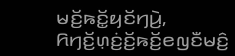ꤗꤢꤩ꤬ꤒꤢꤩ꤭ꤟꤢꤩꤚꤣꤧ꤬, ꤖꤚꤢꤩ꤬ꤛ꤫ꤢꤦ꤬ꤢꤩ꤬ꤒꤢꤩ꤬ꤕꤜꤢꤪꤗꤢꤨ꤬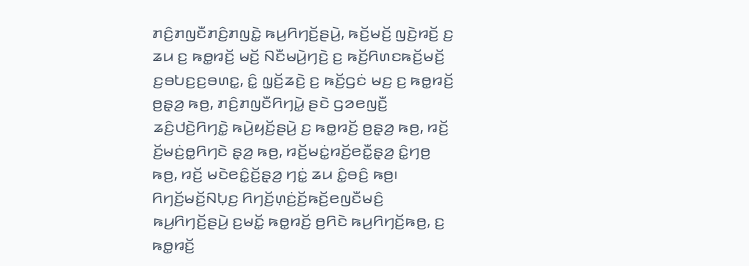ꤊꤢꤨ꤬ꤊꤜꤢꤪꤊꤢꤨ꤬ꤊꤜꤢꤧ꤭ ꤒꤣ꤬ꤖꤚꤢꤩ꤬ꤔꤣꤧ꤬, ꤒꤢꤩ꤬ꤗꤢꤩ꤬ ꤜꤢꤧ꤬ꤙꤢꤩ꤬ ꤢ꤬ ꤘꤣ ꤢ꤬ ꤒꤥ꤭ꤙꤢꤩ꤬ ꤗꤢꤩ꤬ ꤡꤢꤪꤗꤣꤧ꤬ꤚꤢꤧ꤬ ꤢ꤬ ꤒꤢꤩ꤬ꤖꤛꤢꤒꤢꤩ꤬ꤗꤢꤩ꤬ ꤢ꤬ꤋꤝꤢ꤬ꤢ꤬ꤋꤛꤢ꤭, ꤢꤨ꤭ ꤜ꤫ꤢꤩ꤬ꤘꤢꤧ꤬ ꤢ꤬ ꤒꤢꤩ꤬ꤞꤢꤦ ꤗꤢ꤬ ꤢ꤬ ꤒꤥ꤭ꤙꤢꤩ꤬ ꤥ꤬ꤔ꤫ꤤ꤬ ꤒꤥ꤬, ꤊꤢꤨ꤬ꤊꤜꤢꤪꤖꤚꤣꤧ꤭ ꤔꤢꤧ ꤞꤤꤕꤜꤢꤪ꤬ ꤘꤢꤨ꤬ꤓꤢꤧ꤬ꤖꤚꤢꤧ꤭ ꤒꤣꤧ꤬ꤟꤢꤩ꤬ꤔꤣꤧ꤬ ꤢ꤬ ꤒꤥ꤭ꤙꤢꤩ꤬ ꤥ꤬ꤔ꤫ꤤ꤬ ꤒꤥ꤬, ꤙꤢꤩ꤬ ꤢꤩ꤬ꤗꤢꤦ꤬ꤥ꤭ꤖꤚꤢꤧ ꤔ꤫ꤤ꤬ ꤒꤥ꤬, ꤙꤢꤩ꤬ꤗꤢꤦ꤭ꤙꤢꤩ꤬ꤕꤢꤪ꤭ꤔ꤫ꤤ꤬ ꤢꤨ꤭ꤚꤥ꤬ ꤒꤥ꤬, ꤙꤢꤩ꤬ ꤗꤢꤧꤕꤢꤨ꤭ꤢꤩ꤬ꤔ꤫ꤤ꤬ ꤚꤢꤦ꤭ ꤘꤣ ꤢꤨ꤭ꤋꤢꤨ꤬ ꤒꤥ꤬꤯
ꤖꤚꤢꤩ꤬ꤗꤢꤩ꤬ꤡꤝ꤫ꤢ꤬ ꤖꤚꤢꤩ꤬ꤛ꤫ꤢꤦ꤬ꤢꤩ꤬ꤒꤢꤩ꤬ꤕꤜꤢꤪꤗꤢꤨ꤬ ꤒꤣ꤬ꤖꤚꤢꤩ꤬ꤔꤣꤧ꤬ ꤢ꤬ꤗꤢꤩ꤭ ꤒꤥ꤭ꤙꤢꤩ꤬ ꤥ꤬ꤖꤢꤧ ꤒꤣ꤬ꤖꤚꤢꤩ꤬ꤒꤥ꤬, ꤢ꤬ ꤒꤥ꤭ꤙꤢꤩ꤬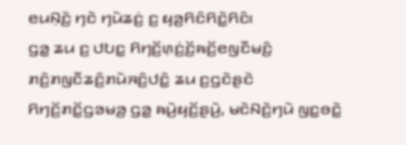ꤕꤣꤡ꤫ꤢꤧ꤬ ꤚꤢꤧ ꤚꤣꤧꤘꤢꤦ꤬ ꤢ꤬ ꤟꤤ꤬ꤖꤢꤨꤖꤢꤧ꤭ꤖꤢꤨ꤯
ꤞꤤ꤭ ꤘꤣ ꤢ꤬ ꤓꤝꤢ꤭ ꤖꤚꤢꤩ꤬ꤛ꤫ꤢꤦ꤬ꤢꤩ꤬ꤒꤢꤩ꤬ꤕꤜꤢꤪꤗꤢꤨ꤬ ꤊꤢꤨ꤬ꤊꤜꤢꤪꤘꤢꤨ꤬ꤊꤣꤧꤏꤢꤨ꤬ꤓꤢꤨ꤭ ꤘꤣ ꤢ꤬ꤞꤢꤧꤔꤢꤧ ꤖꤚꤢꤩ꤬ꤊꤢꤩ꤭ꤞꤤꤗꤤ꤬ ꤞꤤ꤭ ꤒꤣꤧ꤬ꤟꤢꤩ꤬ꤔꤣꤧ꤬, ꤗꤢꤧꤡꤢꤧ꤬ꤚꤣꤧ ꤜꤢ꤭ꤋꤢꤧ꤭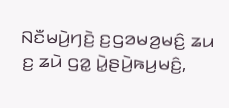ꤡꤢꤪꤗꤣꤧ꤬ꤚꤢꤧ꤬ ꤢ꤬ꤞꤤꤗꤤ꤬ꤗꤢꤨ꤬ ꤘꤣ ꤢ꤬ ꤘꤣꤧ ꤞꤤ꤭ ꤣꤧ꤭ꤔꤣꤧ꤬ꤒꤣ꤬ꤗꤢꤨ꤬,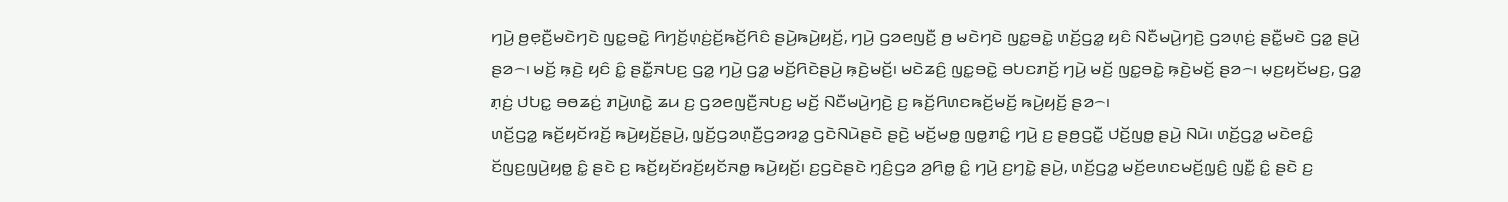ꤚꤣꤧ꤬ ꤥ꤬ꤕ꤫ꤢꤪ꤬ꤗꤢꤧꤚꤢꤧ ꤜꤢ꤭ꤋꤢꤧ꤭ ꤖꤚꤢꤩ꤬ꤛ꤫ꤢꤦ꤬ꤢꤩ꤬ꤒꤢꤩ꤬ꤖꤢꤨ ꤔꤣꤧ꤬ꤒꤣꤧ꤬ꤟꤢꤩ꤬, ꤚꤣꤧ꤬ ꤞꤤꤕꤜꤢꤪ꤬ ꤥ꤬ ꤗꤢꤧꤚꤢꤧ ꤜꤢ꤭ꤋꤢꤧ꤭ ꤛꤢꤩ꤬ꤞꤤ꤭ ꤟꤢꤨ ꤡꤢꤪꤗꤣꤧ꤬ꤚꤢꤧ꤬ ꤞꤤꤛ꤫ꤢꤦ꤬ ꤔꤢꤪ꤭ꤗꤢꤧ ꤞꤤ꤭ ꤔꤣꤧ꤬ ꤔꤤ꤮꤯ ꤗꤢꤩ꤬ ꤒ꤫ꤢꤧ꤬ ꤟꤢꤨ ꤢꤨ꤭ ꤔꤢꤪ꤭ꤏꤝꤢ꤬ ꤞꤤ꤭ ꤚꤣꤧ꤬ ꤞꤤ꤭ ꤗꤢꤩ꤬ꤖꤢꤧꤔꤣꤧ꤬ ꤒ꤫ꤢꤧ꤬ꤗꤢꤩ꤬꤯ ꤗꤢꤧꤘꤢꤨ꤬ ꤜꤢ꤭ꤋꤢꤧ꤭ ꤋꤝꤢꤊꤢꤩ꤬ ꤚꤣꤧ꤬ ꤗꤢꤩ꤬ ꤜꤢ꤭ꤋꤢꤧ꤭ ꤒ꤫ꤢꤧ꤬ꤗꤢꤩ꤬ ꤔꤤ꤮꤯ ꤗ꤫ꤢ꤬ꤟꤢꤩꤗꤢ꤬, ꤞꤤ꤭ ꤊ꤫ꤢꤦ꤬ ꤓꤝꤢ꤭ ꤋꤥꤘꤢꤦ꤬ ꤊꤣꤧ꤬ꤛꤢꤧ꤭ ꤘꤣ ꤢ꤬ ꤞꤤꤕꤜꤢꤪ꤬ꤏꤝꤢ꤬ ꤗꤢꤩ꤬ ꤡꤢꤪꤗꤣꤧ꤬ꤚꤢꤧ꤬ ꤢ꤬ ꤒꤢꤩ꤬ꤖꤛꤢꤒꤢꤩ꤬ꤗꤢꤩ꤬ ꤒꤣꤧ꤬ꤟꤢꤩ꤬ ꤔꤤ꤮꤯
ꤛꤢꤩ꤬ꤞꤤ꤭ ꤒꤢꤩ꤬ꤟꤢꤩꤙꤢꤩ꤬ ꤒꤣꤧ꤬ꤟꤢꤩ꤬ꤔꤣꤧ꤬, ꤜ꤫ꤢꤩ꤬ꤞꤤꤛ꤫ꤢꤪ꤬ꤞꤤꤙꤤ꤭ ꤞꤢꤧꤡꤣꤧꤔꤢꤧ ꤔꤢꤧ꤬ ꤗꤢꤩ꤬ꤗꤥ꤭ ꤜꤥ꤭ꤊꤢꤨ꤭ ꤚꤣꤧ꤬ ꤢ꤬ ꤔꤥ꤬ꤞꤢꤪ꤭ ꤓꤢꤩ꤬ꤜꤥ꤭ ꤔꤣꤧ꤬ ꤡꤣꤧ꤯ ꤛꤢꤩ꤬ꤞꤤ꤭ ꤗꤢꤧꤕꤢꤨ꤭ ꤢꤩꤜꤢ꤬ꤜꤣꤧ꤬ꤟꤥ꤭ ꤢꤨ꤭ ꤔꤢꤧ ꤢ꤬ ꤒꤢꤩ꤬ꤟꤢꤩꤙꤢꤩ꤬ꤟꤢꤩꤏꤥ꤭ ꤒꤣꤧ꤬ꤟꤢꤩ꤬꤯ ꤢ꤬ꤞꤢꤧꤔꤢꤧ ꤚ꤫ꤢꤨ꤬ꤞꤤ ꤤ꤬ꤖꤥ꤭ ꤢꤨ꤭ ꤚꤣꤧ꤬ ꤢ꤬ꤚꤢꤧ꤭ ꤔꤣꤧ꤬, ꤛꤢꤩ꤬ꤞꤤ꤭ ꤗꤢꤩ꤬ꤕꤛꤢꤗꤢꤩ꤬ꤜ꤫ꤢꤨ꤬ ꤜꤢꤪ꤭ ꤢꤨ꤭ ꤔꤢꤧ ꤢ꤬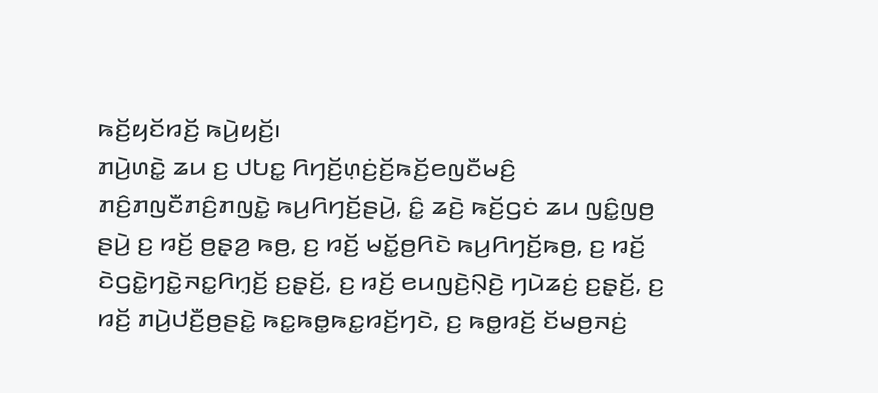ꤒꤢꤩ꤬ꤟꤢꤩꤙꤢꤩ꤬ ꤒꤣꤧ꤬ꤟꤢꤩ꤬꤯
ꤊꤣꤧ꤬ꤛꤢꤧ꤭ ꤘꤣ ꤢ꤬ ꤓꤝꤢ꤭ ꤖꤚꤢꤩ꤬ꤛ꤫ꤢꤦ꤬ꤢꤩ꤬ꤒꤢꤩ꤬ꤕꤜꤢꤪꤗꤢꤨ꤬ ꤊꤢꤨ꤬ꤊꤜꤢꤪꤊꤢꤨ꤬ꤊꤜꤢꤧ꤭ ꤒꤣ꤬ꤖꤚꤢꤩ꤬ꤔꤣꤧ꤬, ꤢꤨ꤭ ꤘꤢꤧ꤬ ꤒꤢꤩ꤬ꤞꤢꤦ ꤘꤣ ꤜꤢꤨ꤭ꤜꤥ꤬ ꤔꤣꤧ꤬ ꤢ꤬ ꤙꤢꤩ꤬ ꤥ꤬ꤔ꤫ꤤ꤬ ꤒꤥ꤬, ꤢ꤬ ꤙꤢꤩ꤬ ꤗꤢꤩ꤭ꤥ꤬ꤖꤢꤧ ꤒꤣ꤬ꤖꤚꤢꤩ꤬ꤒꤥ꤬, ꤢ꤬ ꤙꤢꤩ꤬ ꤢꤧꤞꤢꤧ꤭ꤚꤢꤧ꤭ꤏꤢ꤭ꤖꤚ꤫ꤢꤩ꤬ ꤢ꤬ꤔ꤫ꤢꤩ꤬, ꤢ꤬ ꤙꤢꤩ꤬ ꤕꤣꤜꤢꤧ꤬ꤡ꤫ꤢꤧ꤬ ꤚꤣꤧꤘꤢꤦ꤬ ꤢ꤬ꤔ꤫ꤢꤩ꤬, ꤢ꤬ ꤙꤢꤩ꤬ ꤊꤣꤧ꤬ꤓꤢꤪ꤬ꤥ꤬ꤔꤢꤧ꤭ ꤒꤢ꤭ꤒꤥ꤭ꤒꤢ꤭ꤙꤢꤩ꤬ꤚꤢꤧ, ꤢ꤬ ꤒꤥ꤭ꤙꤢꤩ꤬ ꤢꤩꤗꤥ꤬ꤏꤢꤦ꤬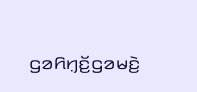ꤞꤤꤖꤚ꤫ꤢꤩ꤬ꤞꤤꤗꤢꤧ꤬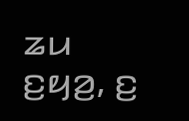ꤘꤣ ꤢ꤬ꤟꤤ꤬, ꤢ꤬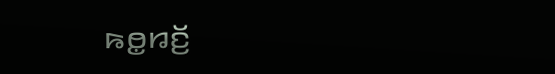ꤒꤥ꤭ꤙꤢꤩ꤬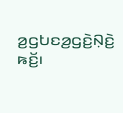ꤤ꤬ꤞꤝꤢꤤ꤬ꤞꤢꤧ꤬ꤡ꤫ꤢꤧ꤬ ꤒꤢꤩ꤬꤯